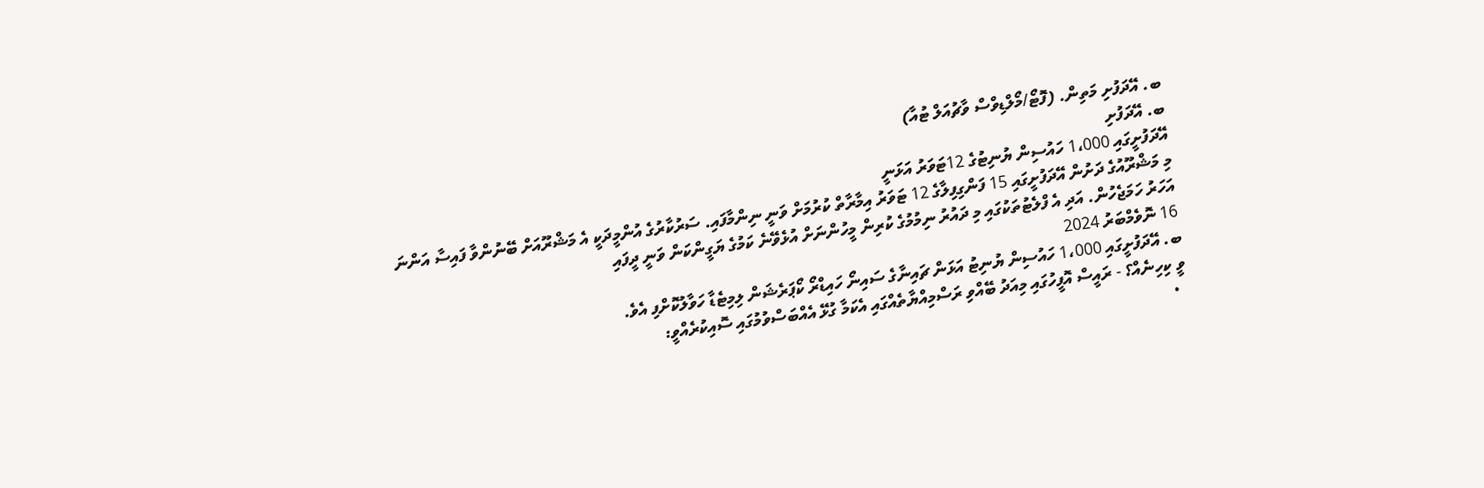ބ. އޭދަފުށި މަތިން. (ފޮޓޯ/މޯލްޑިވްސް ވާޗުއަލް ޓުއާ)
ބ. އޭދަފުށި
އޭދަފުށީގައި 1،000 ހައުސިން ޔުނިޓުގެ 12ޓަވަރު އަޅަނީ
މި މަޝްރޫއުގެ ދަށުން އޭދަފުށީގައި 15 ފަންގިފިލާގެ 12 ޓަވަރު އިމާރާތް ކުރުމަށް ވަނީ ނިންމާފައި. ސަރުކާރުގެ އުންމީދަކީ އެ މަޝްރޫއަށް ބޭނުންވާ ފައިސާ އަންނަ އަހަރު ހަމަޖެހުން. އަދި އެ ފްލެޓުތަކުގައި މި ދައުރު ނިމުމުގެ ކުރިން މީހުންނަށް އުޅެވޭނެ ކަމުގެ ޔަގީންކަން ވަނީ ދީފައި
16 ނޮވެމްބަރު 2024
ބ. އޭދަފުށީގައި 1،000 ހައުސިން ޔުނިޓު އަޅަން ޗައިނާގެ ސައިނޯ ހައިޑްރޯ ކޯޕަރެޝަން ލިމިޓެޑާ ހަވާލުކޮށްފި އެވެ.
ވީ ކިހިނެއް؟ - ރައީސް އޮފީހުގައި މިއަދު ބޭއްވި ރަސްމިއްޔާތެއްގައި އެކަމާ ގުޅޭ އެއްބަސްވުމުގައި ސޮއިކުރެއްވީ:
  •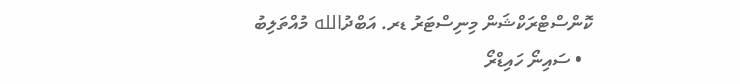ކޮންސްޓްރަކްޝަން މިނިސްޓަރު ޑރ. އަބްދުالله މުއްތަލިބު
  • ސައިނޯ ހައިޑްރޯ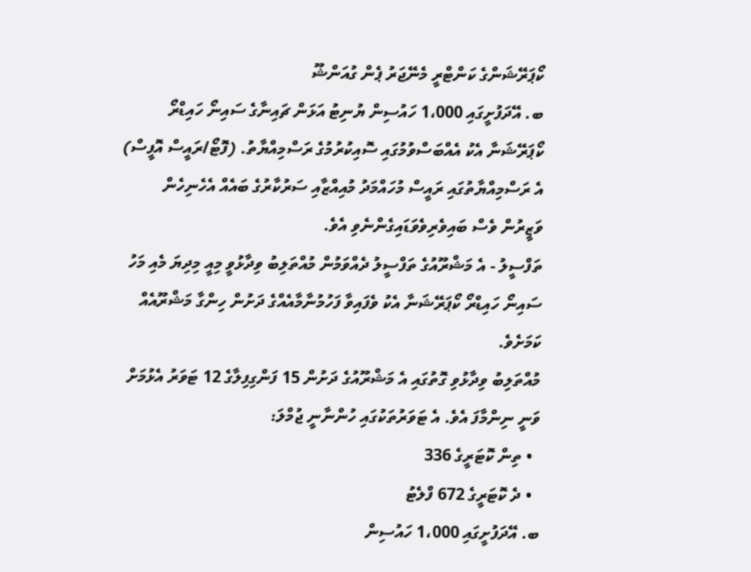ކޯޕަރޭޝަންގެ ކަންޓްރީ މެނޭޖަރު ޕެން ގުއަންޝޫ
ބ. އޭދަފުށީގައި 1،000 ހައުސިން ޔުނިޓު އަޅަން ޗައިނާގެ ސައިނޯ ހައިޑްރޯ ކޯޕަރޭޝަނާ އެކު އެއްބަސްވުމުގައި ސޮއިކުރުމުގެ ރަސްމިއްޔާތު. (ފޮޓޯ/ރައީސް އޮފީސް)
އެ ރަސްމިއްޔާތުގައި ރައީސް މުހައްމަދު މުއިއްޒާއި ސަރުކާރުގެ ބައެއް އެހެނިހެން ވަޒީރުން ވެސް ބައިވެރިވެވަޑައިގެންނެވި އެވެ.
ތަފްސީލު - އެ މަޝްރޫއުގެ ތަފްސީލު ދެއްވަމުން މުއްތަލިބު ވިދާޅުވީ މިއީ މިދިޔަ މެއި މަހު ސައިނޯ ހައިޑްރޯ ކޯޕަރޭޝަނާ އެކު ވެފައިވާ ފަހުމުނާމާއެއްގެ ދަށުން ހިންގާ މަޝްރޫއެއް ކަމަށެވެ.
މުއްތަލިބު ވިދާޅުވި ގޮތުގައި އެ މަޝްރޫއުގެ ދަށުން 15 ފަންގިފިލާގެ 12 ޓަވަރު އެޅުމަށް ވަނީ ނިންމާފަ އެވެ. އެ ޓަވަރުތަކުގައި ހުންނާނީ ޖުމްލަ:
  • ތިން ކޮޓަރީގެ 336
  • ދެ ކޮޓަރީގެ 672 ފްލެޓު
ބ. އޭދަފުށީގައި 1،000 ހައުސިން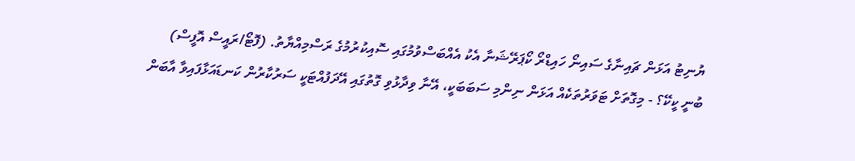ޔުނިޓު އަޅަން ޗައިނާގެ ސައިނޯ ހައިޑްރޯ ކޯޕަރޭޝަނާ އެކު އެއްބަސްވުމުގައި ސޮއިކުރުމުގެ ރަސްމިއްޔާތު. (ފޮޓޯ/ރައީސް އޮފީސް)
ބުނީ ކީކޭ؟ - މިގޮތަށް ޓަވަރުތަކެއް އަޅަން ނިންމި ސަބަބަކީ، އޭނާ ވިދާޅުވި ގޮތުގައި އޭދަފުއްޓަކީ ސަރުކާރުން ކަނޑައަޅާފައިވާ އާބަން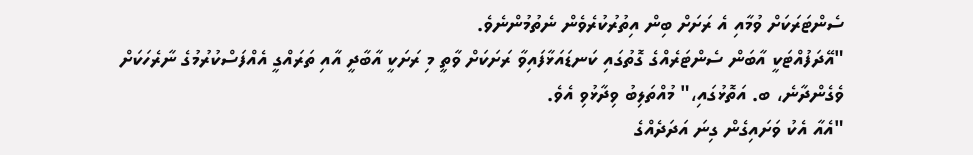ސެންޓަރަކަށް ވުމާއި އެ ރަށަށް ބިން އިތުރުކުރެވެން ނެތުމުންނެވެ.
"އޭދަފުއްޓަކީ އާބަން ސެންޓަރެއްގެ ގޮތުގައި ކަނޑައަޅާފައިވާ ރަށަކަށް ވާތީ މި ރަށަކީ އާބާދީ އާއި ތަރައްގީ އެއްފަސްކުރުމުގެ ނާރެހަކަށް ވެގެންދާނެ، ބ. އަތޮޅުގައި،" މުއްތަލިބު ވިދާޅުވި އެވެ.
"އެއާ އެކު ވަށައިގެން ގިނަ އަދަދެއްގެ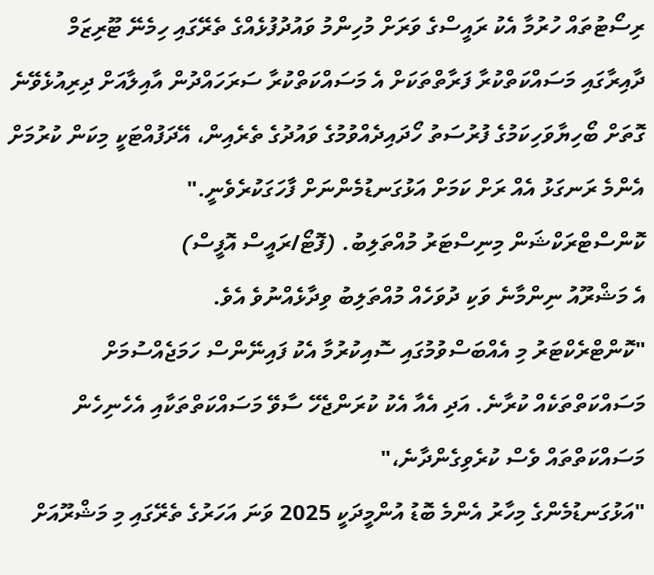ރިސޯޓުތައް ހުރުމާ އެކު ރައީސްގެ ވަރަށް މުހިންމު ވައުދުފުޅެއްގެ ތެރޭގައި ހިމެނޭ ޓޫރިޒަމް ދާއިރާގައި މަސައްކަތްކުރާ ފަރާތްތަކަށް އެ މަސައްކަތްކުރާ ސަރަހައްދުން އާއިލާއަށް ދިރިއުޅެވޭނެ ގޮތަށް ބޯހިޔާވަހިކަމުގެ ފުރުސަތު ހޯދައިދެއްވުމުގެ ވައުދުގެ ތެރެއިން، އޭދަފުއްޓަކީ މިކަން ކުރުމަށް އެންމެ ރަނގަޅު އެއް ރަށް ކަމަށް އަޅުގަނޑުމެންނަށް ފާހަގަކުރެވެނީ."
ކޮންސްޓްރަކްޝަން މިނިސްޓަރު މުއްތަލިބު. (ފޮޓޯ/ރައީސް އޮފީސް)
އެ މަޝްރޫއު ނިންމާނެ ވަކި ދުވަހެއް މުއްތަލިބު ވިދާޅެއްނުވެ އެވެ.
"ކޮންޓްރެކްޓަރު މި އެއްބަސްވުމުގައި ސޮއިކުރުމާ އެކު ފައިނޭންސް ހަމަޖެއްސުމަށް މަސައްކަތްތަކެއް ކުރާނެ. އަދި އެއާ އެކު ކުރަންޖެހޭ ސާވޭ މަސައްކަތްތަކާއި އެހެނިހެން މަސައްކަތްތައް ވެސް ކުރެވިގެންދާނެ،"
"އަޅުގަނޑުމެންގެ މިހާރު އެންމެ ބޮޑު އުންމީދަކީ 2025 ވަނަ އަހަރުގެ ތެރޭގައި މި މަޝްރޫއަށް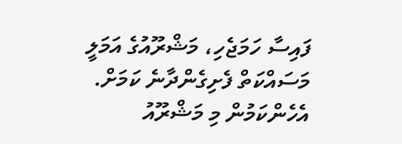ފައިސާ ހަމަޖެހި، މަޝްރޫއުގެ އަމަލީ މަސައްކަތް ފެށިގެންދާނެ ކަމަށް. އެހެންކަމުން މި މަޝްރޫއު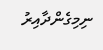ނިމިގެންދާއިރު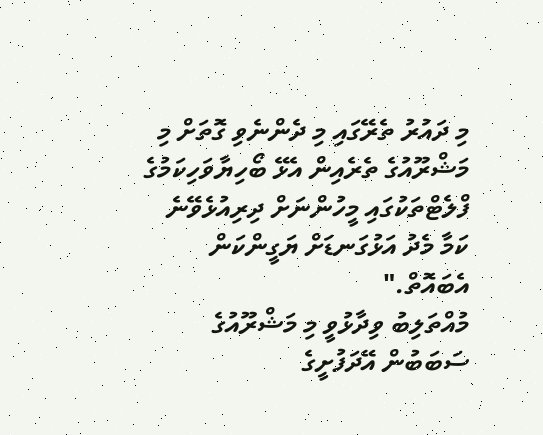މި ދައުރު ތެރޭގައި މި ދެންނެވި ގޮތަށް މި މަޝްރޫއުގެ ތެރެއިން އެޅޭ ބޯހިޔާވަހިކަމުގެ ފްލެޓްތަކުގައި މީހުންނަށް ދިރިއުޅެވޭނެ ކަމާ މެދު އަޅުގަނޑަށް ޔަގީންކަން އެބައޮތް."
މުއްތަލިބު ވިދާޅުވީ މި މަޝްރޫއުގެ ސަބަބުން އޭދަފުށީގެ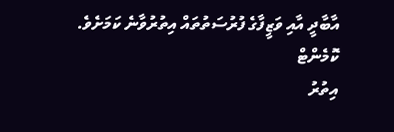އާބާދީ އާއި ވަޒީފާގެ ފުރުސަތުތައް އިތުރުވާނެ ކަމަށެވެ.
ކޮމެންޓް
އިތުރު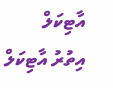އާޓިކަލް
އިތުރު އާޓިކަލް